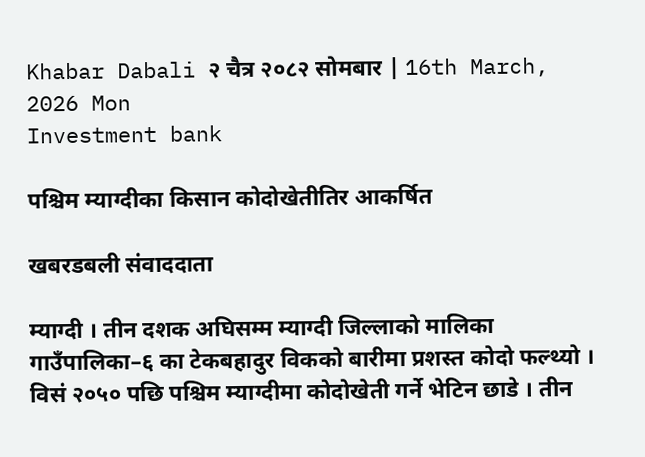Khabar Dabali २ चैत्र २०८२ सोमबार | 16th March, 2026 Mon
Investment bank

पश्चिम म्याग्दीका किसान कोदोखेतीतिर आकर्षित

खबरडबली संवाददाता

म्याग्दी । तीन दशक अघिसम्म म्याग्दी जिल्लाको मालिका गाउँपालिका–६ का टेकबहादुर विकको बारीमा प्रशस्त कोदो फल्थ्यो । विसं २०५० पछि पश्चिम म्याग्दीमा कोदोखेती गर्ने भेटिन छाडे । तीन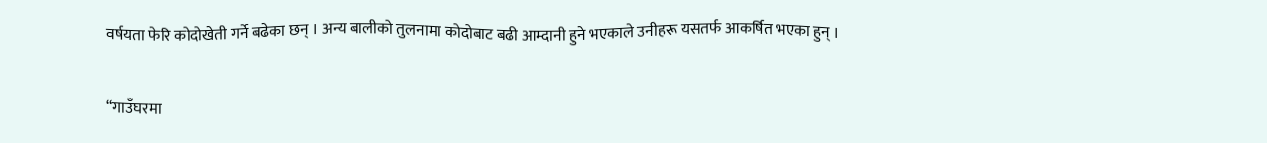वर्षयता फेरि कोदोखेती गर्ने बढेका छन् । अन्य बालीको तुलनामा कोदोबाट बढी आम्दानी हुने भएकाले उनीहरू यसतर्फ आकर्षित भएका हुन् ।

“गाउँघरमा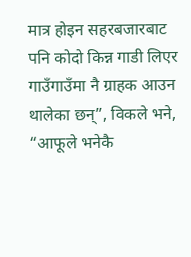मात्र होइन सहरबजारबाट पनि कोदो किन्न गाडी लिएर गाउँगाउँमा नै ग्राहक आउन थालेका छन्”, विकले भने, “आफूले भनेकै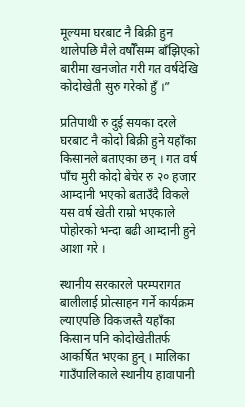मूल्यमा घरबाट नै बिक्री हुन थालेपछि मैले वर्षौँसम्म बाँझिएको बारीमा खनजोत गरी गत वर्षदेखि कोदोखेती सुरु गरेको हुँ ।”

प्रतिपाथी रु दुई सयका दरले घरबाट नै कोदो बिक्री हुने यहाँका किसानले बताएका छन् । गत वर्ष पाँच मुरी कोदो बेचेर रु २० हजार आम्दानी भएको बताउँदै विकले यस वर्ष खेती राम्रो भएकाले पोहोरको भन्दा बढी आम्दानी हुने आशा गरे ।

स्थानीय सरकारले परम्परागत बालीलाई प्रोत्साहन गर्ने कार्यक्रम ल्याएपछि विकजस्तै यहाँका किसान पनि कोदोखेतीतर्फ आकर्षित भएका हुन् । मालिका गाउँपालिकाले स्थानीय हावापानी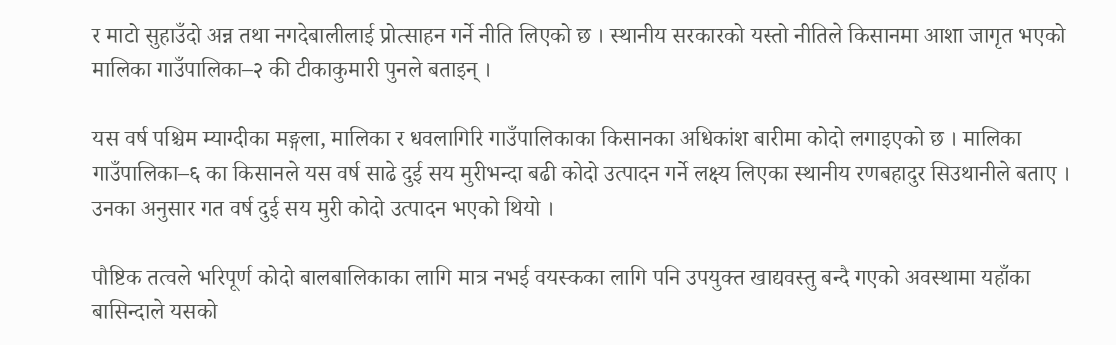र माटो सुहाउँदो अन्न तथा नगदेबालीलाई प्रोत्साहन गर्ने नीति लिएको छ । स्थानीय सरकारको यस्तो नीतिले किसानमा आशा जागृत भएको मालिका गाउँपालिका–२ की टीकाकुमारी पुनले बताइन् ।

यस वर्ष पश्चिम म्याग्दीका मङ्गला, मालिका र धवलागिरि गाउँपालिकाका किसानका अधिकांश बारीमा कोदो लगाइएको छ । मालिका गाउँपालिका–६ का किसानले यस वर्ष साढे दुई सय मुरीभन्दा बढी कोदो उत्पादन गर्ने लक्ष्य लिएका स्थानीय रणबहादुर सिउथानीले बताए । उनका अनुसार गत वर्ष दुई सय मुरी कोदो उत्पादन भएको थियो ।

पौष्टिक तत्वले भरिपूर्ण कोदो बालबालिकाका लागि मात्र नभई वयस्कका लागि पनि उपयुक्त खाद्यवस्तु बन्दै गएको अवस्थामा यहाँका बासिन्दाले यसको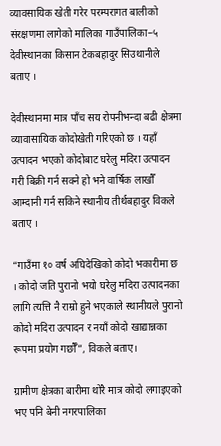व्यावसायिक खेती गरेर परम्परागत बालीको संरक्षणमा लागेको मालिका गाउँपालिका–५ देवीस्थानका किसान टेकबहादुर सिउथानीले बताए ।

देवीस्थानमा मात्र पाँच सय रोपनीभन्दा बढी क्षेत्रमा व्यावासायिक कोदोखेती गरिएको छ । यहाँ उत्पादन भएको कोदोबाट घरेलु मदिरा उत्पादन गरी बिक्री गर्न सक्ने हो भने वार्षिक लाखौँ आम्दानी गर्न सकिने स्थानीय तीर्थबहादुर विकले बताए ।

“गाउँमा १० वर्ष अघिदेखिको कोदो भकारीमा छ । कोदो जति पुरानो भयो घरेलु मदिरा उत्पादनका लागि त्यत्ति नै राम्रो हुने भएकाले स्थानीयले पुरानो कोदो मदिरा उत्पादन र नयाँ कोदो खाद्यान्नका रूपमा प्रयोग गर्छौँ”, विकले बताए।

ग्रामीण क्षेत्रका बारीमा थोरै मात्र कोदो लगाइएको भए पनि बेनी नगरपालिका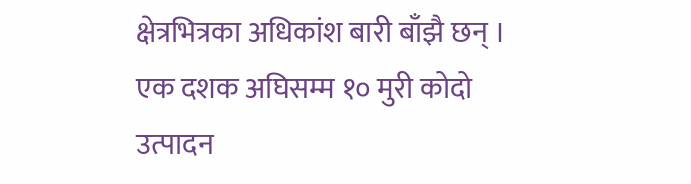क्षेत्रभित्रका अधिकांश बारी बाँझै छन् । एक दशक अघिसम्म १० मुरी कोदो उत्पादन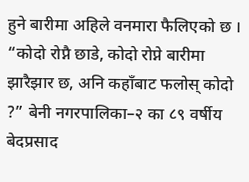हुने बारीमा अहिले वनमारा फैलिएको छ । “कोदो रोप्नै छाडे, कोदो रोप्ने बारीमा झारैझार छ, अनि कहाँबाट फलोस् कोदो ?” बेनी नगरपालिका–२ का ८९ वर्षीय बेदप्रसाद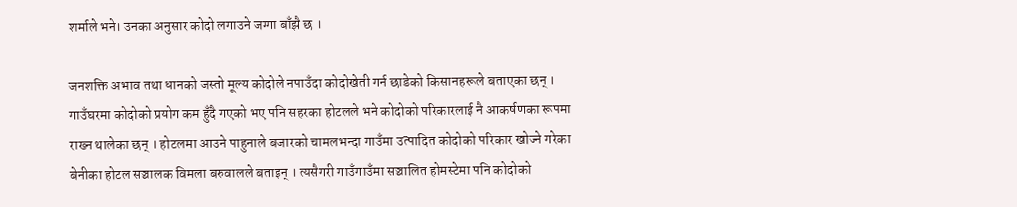शर्माले भने। उनका अनुसार कोदो लगाउने जग्गा बाँझै छ ।

जनशक्ति अभाव तथा धानको जस्तो मूल्य कोदोले नपाउँदा कोदोखेती गर्न छाडेको किसानहरूले बताएका छन् । गाउँघरमा कोदोको प्रयोग कम हुँदै गएको भए पनि सहरका होटलले भने कोदोको परिकारलाई नै आकर्षणका रूपमा राख्न थालेका छन् । होटलमा आउने पाहुनाले बजारको चामलभन्दा गाउँमा उत्पादित कोदोको परिकार खोज्ने गरेका बेनीका होटल सञ्चालक विमला बरुवालले बताइन् । त्यसैगरी गाउँगाउँमा सञ्चालित होमस्टेमा पनि कोदोको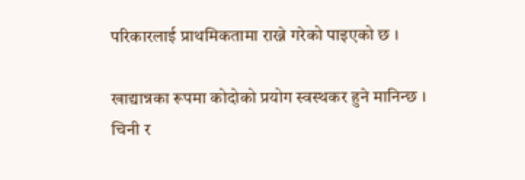परिकारलाई प्राथमिकतामा राख्ने गरेको पाइएको छ ।

खाद्यान्नका रूपमा कोदोको प्रयोग स्वस्थकर हुने मानिन्छ । चिनी र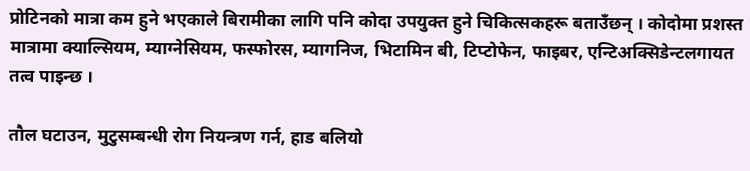प्रोटिनको मात्रा कम हुने भएकाले बिरामीका लागि पनि कोदा उपयुक्त हुने चिकित्सकहरू बताउँछन् । कोदोमा प्रशस्त मात्रामा क्याल्सियम, म्याग्नेसियम, फस्फोरस, म्यागनिज, भिटामिन बी, टिप्टोफेन, फाइबर, एन्टिअक्सिडेन्टलगायत तत्व पाइन्छ ।

तौल घटाउन, मुटुसम्बन्धी रोग नियन्त्रण गर्न, हाड बलियो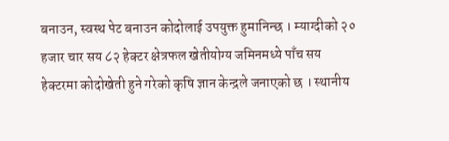बनाउन, स्वस्थ पेट बनाउन कोदोलाई उपयुक्त हुमानिन्छ । म्याग्दीको २० हजार चार सय ८२ हेक्टर क्षेत्रफल खेतीयोग्य जमिनमध्ये पाँच सय हेक्टरमा कोदोखेती हुने गरेको कृषि ज्ञान केन्द्रले जनाएको छ । स्थानीय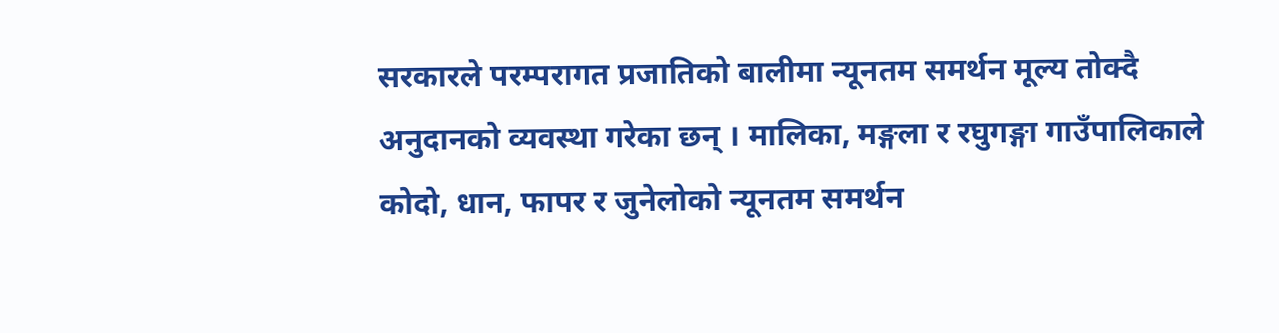सरकारले परम्परागत प्रजातिको बालीमा न्यूनतम समर्थन मूल्य तोक्दै अनुदानको व्यवस्था गरेका छन् । मालिका, मङ्गला र रघुगङ्गा गाउँपालिकाले कोदो, धान, फापर र जुनेलोको न्यूनतम समर्थन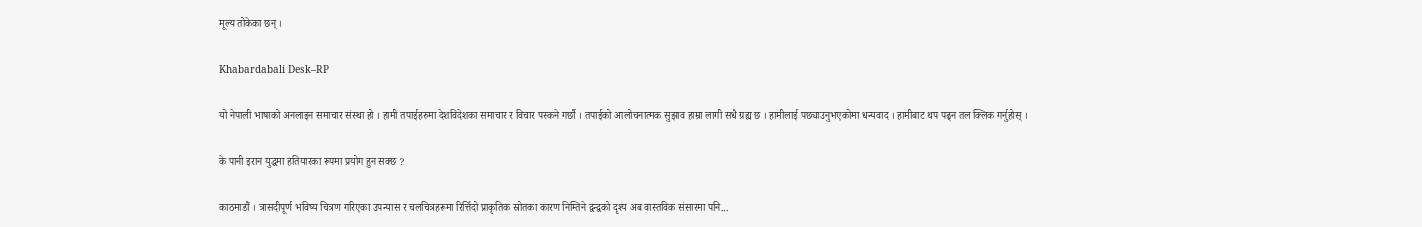मूल्य तोकेका छन् ।

Khabardabali Desk–RP

यो नेपाली भाषाको अनलाइन समाचार संस्था हो । हामी तपाईहरुमा देशविदेशका समाचार र विचार पस्कने गर्छौ । तपाईको आलोचनात्मक सुझाव हाम्रा लागी सधै ग्रह्य छ । हामीलाई पछ्याउनुभएकोमा धन्यवाद । हामीबाट थप पढ्न तल क्लिक गर्नुहोस् ।

के पानी इरान युद्धमा हतियारका रूपमा प्रयोग हुन सक्छ ?

काठमाडौं । त्रासदीपूर्ण भविष्य चित्रण गरिएका उपन्यास र चलचित्रहरूमा रित्तिँदो प्राकृतिक स्रोतका कारण निम्तिने द्वन्द्वको दृश्य अब वास्तविक संसारमा पनि...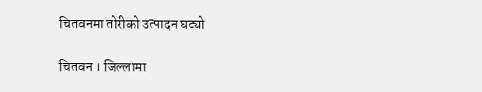चितवनमा तोरीको उत्पादन घट्यो

चितवन । जिल्लामा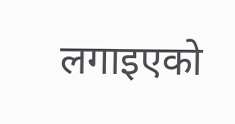लगाइएको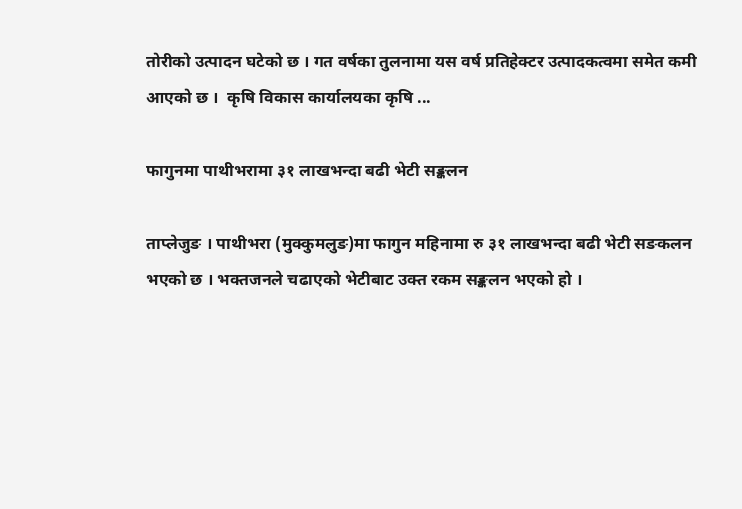तोरीको उत्पादन घटेको छ । गत वर्षका तुलनामा यस वर्ष प्रतिहेक्टर उत्पादकत्वमा समेत कमी आएको छ ।  कृषि विकास कार्यालयका कृषि ...

फागुनमा पाथीभरामा ३१ लाखभन्दा बढी भेटी सङ्कलन

ताप्लेजुङ । पाथीभरा (मुक्कुमलुङ)मा फागुन महिनामा रु ३१ लाखभन्दा बढी भेटी सङकलन भएको छ । भक्तजनले चढाएको भेटीबाट उक्त रकम सङ्कलन भएको हो ।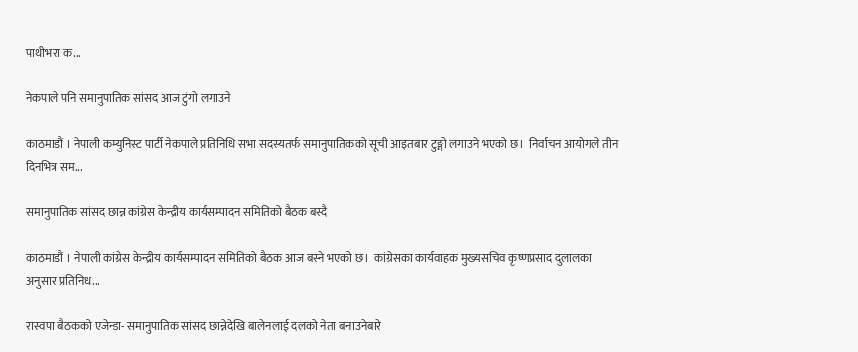पाथीभरा क...

नेकपाले पनि समानुपातिक सांसद आज टुंगो लगाउने

काठमाडौं । नेपाली कम्युनिस्ट पार्टी नेकपाले प्रतिनिधि सभा सदस्यतर्फ समानुपातिकको सूची आइतबार टुङ्गो लगाउने भएको छ।  निर्वाचन आयोगले तीन दिनभित्र सम...

समानुपातिक सांसद छान्न कांग्रेस केन्द्रीय कार्यसम्पादन समितिको बैठक बस्दै

काठमाडौं । नेपाली कांग्रेस केन्द्रीय कार्यसम्पादन समितिको बैठक आज बस्ने भएको छ।  कांग्रेसका कार्यवाहक मुख्यसचिव कृष्णप्रसाद दुलालका अनुसार प्रतिनिध...

रास्वपा बैठकको एजेन्डा- समानुपातिक सांसद छान्नेदेखि बालेनलाई दलको नेता बनाउनेबारे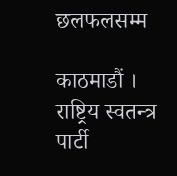छलफलसम्म

काठमाडौं । राष्ट्रिय स्वतन्त्र पार्टी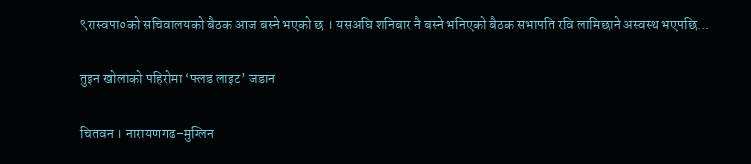९रास्वपा०को सचिवालयको बैठक आज बस्ने भएको छ । यसअघि शनिबार नै बस्ने भनिएको बैठक सभापति रवि लामिछाने अस्वस्थ भएपछि...

तुइन खोलाको पहिरोमा ‘फ्लड लाइट’ जडान

चितवन । नारायणगढ–मुग्लिन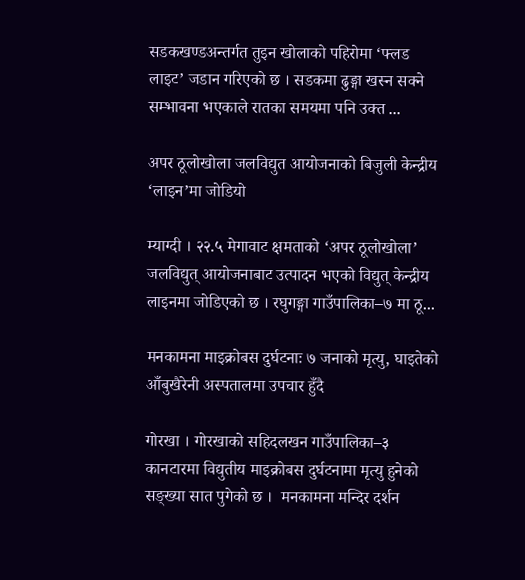सडकखण्डअन्तर्गत तुइन खोलाको पहिरोमा ‘फ्लड लाइट’ जडान गरिएको छ । सडकमा ढुङ्गा खस्न सक्ने सम्भावना भएकाले रातका समयमा पनि उक्त ...

अपर ठूलोखोला जलविद्युत आयोजनाको बिजुली केन्द्रीय ‘लाइन’मा जोडियो

म्याग्दी । २२.५ मेगावाट क्षमताको ‘अपर ठूलोखोला’ जलविद्युत् आयोजनाबाट उत्पादन भएको विद्युत् केन्द्रीय लाइनमा जोडिएको छ । रघुगङ्गा गाउँपालिका–७ मा ठू...

मनकामना माइक्रोबस दुर्घटनाः ७ जनाको मृत्यु, घाइतेको आँबुखैरेनी अस्पतालमा उपचार हुँदै

गोरखा । गोरखाको सहिदलखन गाउँपालिका–३ कानटारमा विद्युतीय माइक्रोबस दुर्घटनामा मृत्यु हुनेको सङ्ख्या सात पुगेको छ ।  मनकामना मन्दिर दर्शन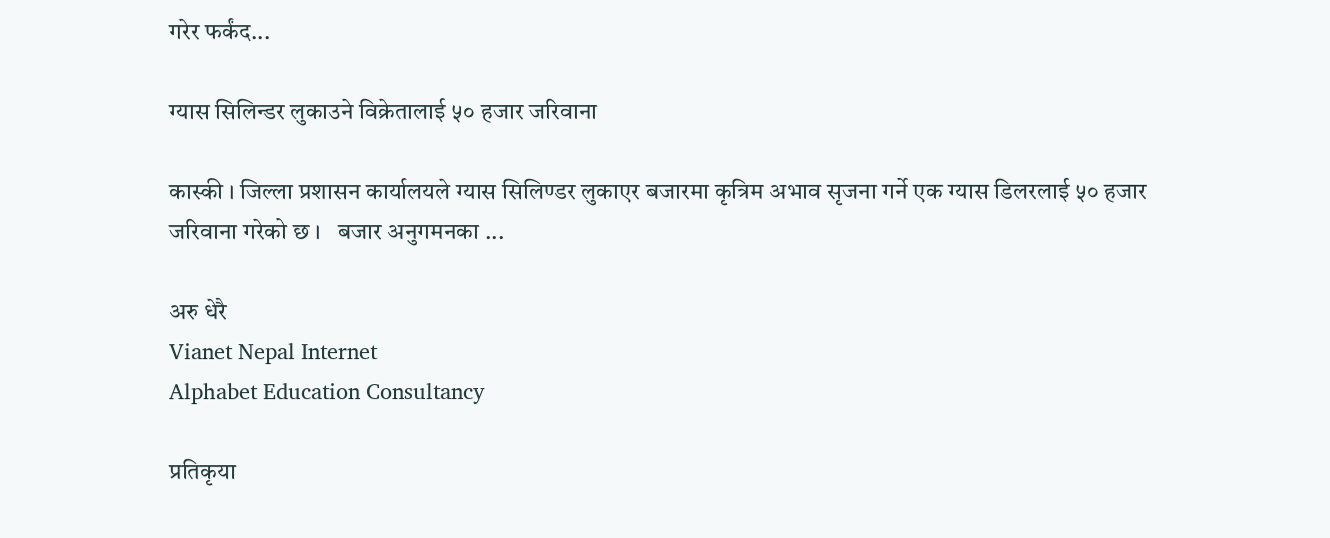गरेर फर्कंद...

ग्यास सिलिन्डर लुकाउने विक्रेतालाई ५० हजार जरिवाना

कास्की । जिल्ला प्रशासन कार्यालयले ग्यास सिलिण्डर लुकाएर बजारमा कृत्रिम अभाव सृजना गर्ने एक ग्यास डिलरलाई ५० हजार जरिवाना गरेको छ ।   बजार अनुगमनका ...

अरु धेरै
Vianet Nepal Internet
Alphabet Education Consultancy

प्रतिकृया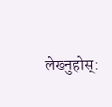लेख्नुहोस्: